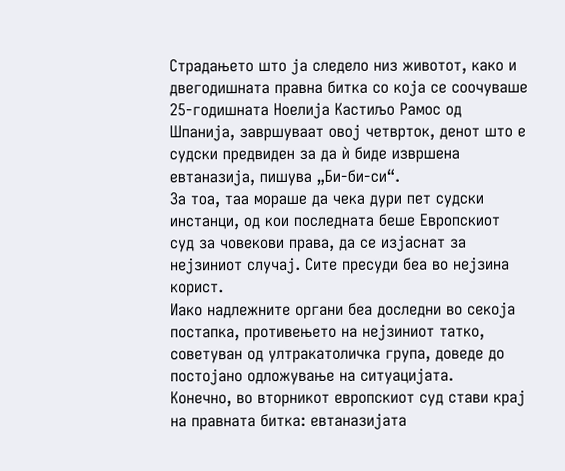Страдањето што ја следело низ животот, како и двегодишната правна битка со која се соочуваше 25-годишната Ноелија Кастиљо Рамос од Шпанија, завршуваат овој четврток, денот што е судски предвиден за да ѝ биде извршена евтаназија, пишува „Би-би-си“.
За тоа, таа мораше да чека дури пет судски инстанци, од кои последната беше Европскиот суд за човекови права, да се изјаснат за нејзиниот случај. Сите пресуди беа во нејзина корист.
Иако надлежните органи беа доследни во секоја постапка, противењето на нејзиниот татко, советуван од ултракатоличка група, доведе до постојано одложување на ситуацијата.
Конечно, во вторникот европскиот суд стави крај на правната битка: евтаназијата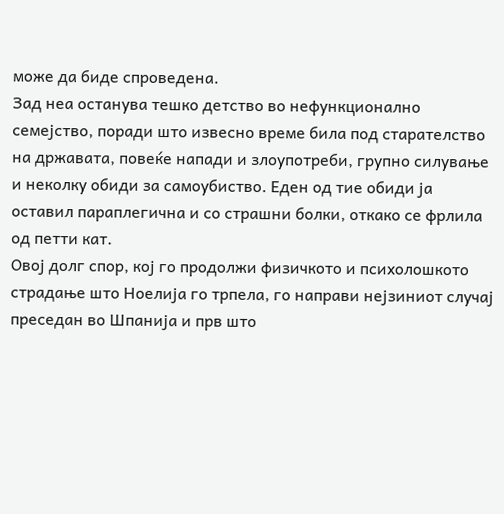може да биде спроведена.
Зад неа останува тешко детство во нефункционално семејство, поради што извесно време била под старателство на државата, повеќе напади и злоупотреби, групно силување и неколку обиди за самоубиство. Еден од тие обиди ја оставил параплегична и со страшни болки, откако се фрлила од петти кат.
Овој долг спор, кој го продолжи физичкото и психолошкото страдање што Ноелија го трпела, го направи нејзиниот случај преседан во Шпанија и прв што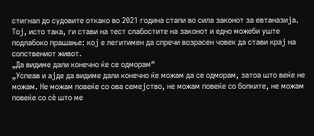стигнал до судовите откако во 2021 година стапи во сила законот за евтаназија.
Тој, исто така, ги стави на тест слабостите на законот и едно можеби уште подлабоко прашање: кој е легитимен да спречи возрасен човек да стави крај на сопствениот живот.
„Да видиме дали конечно ќе се одморам“
„Успеав и ајде да видиме дали конечно ќе можам да се одморам, затоа што веќе не можам. Не можам повеќе со ова семејство, не можам повеќе со болките, не можам повеќе со сè што ме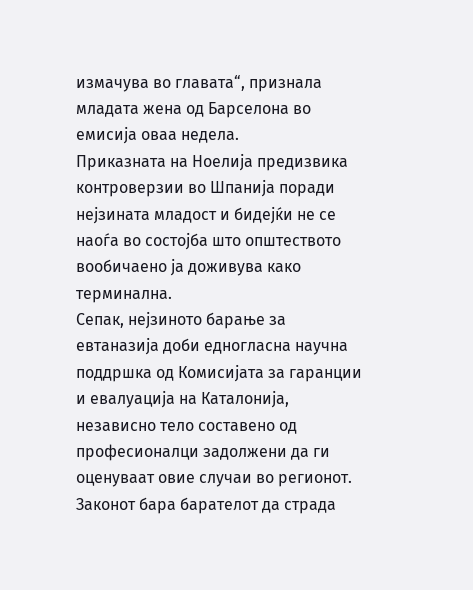измачува во главата“, признала младата жена од Барселона во емисија оваа недела.
Приказната на Ноелија предизвика контроверзии во Шпанија поради нејзината младост и бидејќи не се наоѓа во состојба што општеството вообичаено ја доживува како терминална.
Сепак, нејзиното барање за евтаназија доби едногласна научна поддршка од Комисијата за гаранции и евалуација на Каталонија, независно тело составено од професионалци задолжени да ги оценуваат овие случаи во регионот.
Законот бара барателот да страда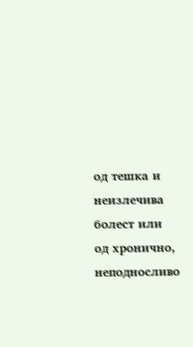од тешка и неизлечива болест или од хронично, неподносливо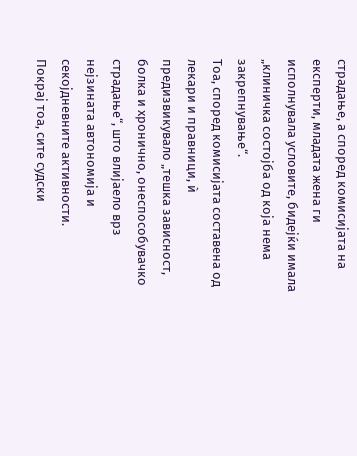страдање, а според комисијата на експерти, младата жена ги исполнувала условите, бидејќи имала „клиничка состојба од која нема закрепнување“.
Тоа, според комисијата составена од лекари и правници, ѝ предизвикувало „тешка зависност, болка и хронично, онеспособувачко страдање“, што влијаело врз нејзината автономија и секојдневните активности.
Покрај тоа, сите судски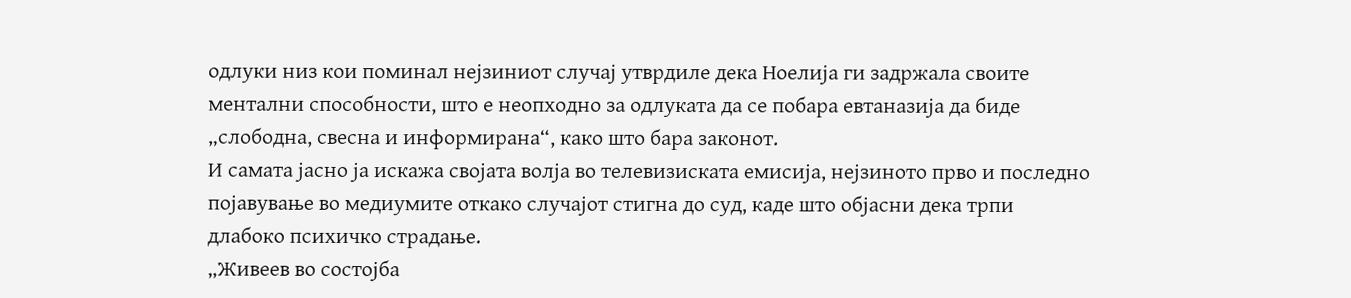одлуки низ кои поминал нејзиниот случај утврдиле дека Ноелија ги задржала своите ментални способности, што е неопходно за одлуката да се побара евтаназија да биде „слободна, свесна и информирана“, како што бара законот.
И самата јасно ја искажа својата волја во телевизиската емисија, нејзиното прво и последно појавување во медиумите откако случајот стигна до суд, каде што објасни дека трпи длабоко психичко страдање.
„Живеев во состојба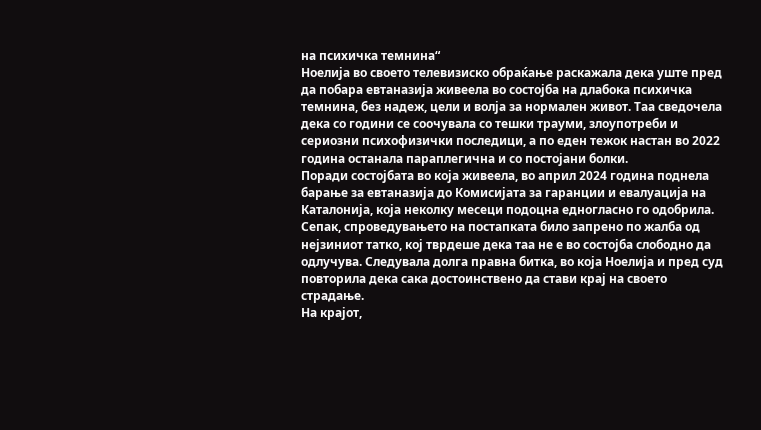на психичка темнина“
Ноелија во своето телевизиско обраќање раскажала дека уште пред да побара евтаназија живеела во состојба на длабока психичка темнина, без надеж, цели и волја за нормален живот. Таа сведочела дека со години се соочувала со тешки трауми, злоупотреби и сериозни психофизички последици, а по еден тежок настан во 2022 година останала параплегична и со постојани болки.
Поради состојбата во која живеела, во април 2024 година поднела барање за евтаназија до Комисијата за гаранции и евалуација на Каталонија, која неколку месеци подоцна едногласно го одобрила.
Сепак, спроведувањето на постапката било запрено по жалба од нејзиниот татко, кој тврдеше дека таа не е во состојба слободно да одлучува. Следувала долга правна битка, во која Ноелија и пред суд повторила дека сака достоинствено да стави крај на своето страдање.
На крајот,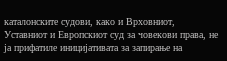каталонските судови, како и Врховниот, Уставниот и Европскиот суд за човекови права, не ја прифатиле иницијативата за запирање на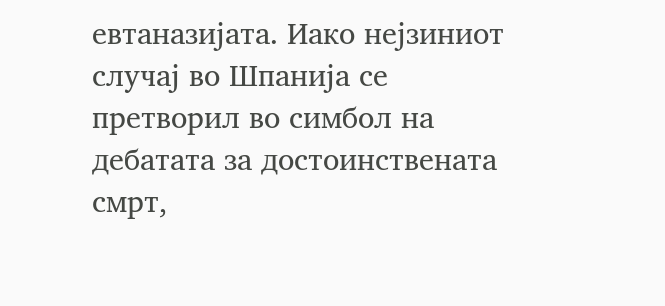евтаназијата. Иако нејзиниот случај во Шпанија се претворил во симбол на дебатата за достоинствената смрт,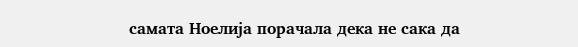самата Ноелија порачала дека не сака да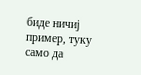биде ничиј пример, туку само да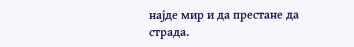најде мир и да престане да страда.